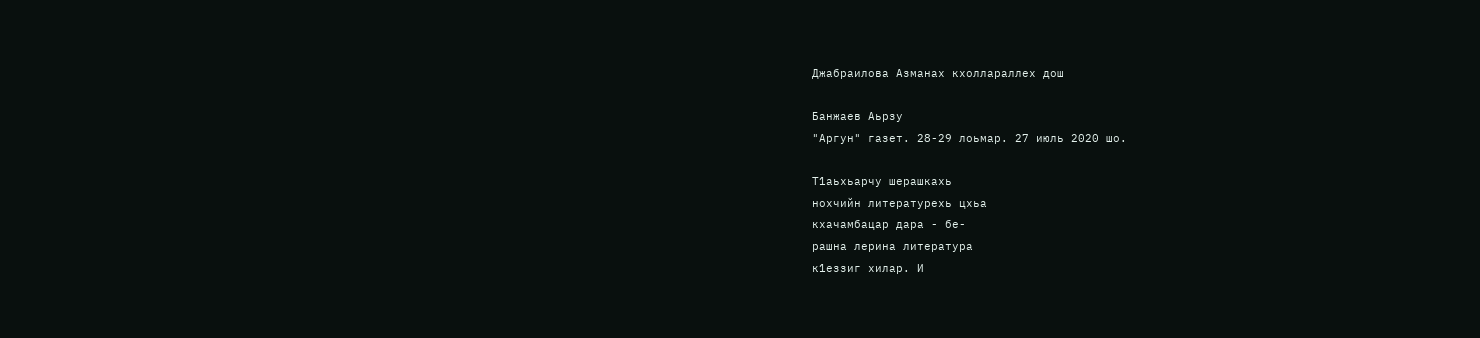Джабраилова Азманах кхоллараллех дош

Банжаев Аьрзу
"Аргун" газет. 28-29 лоьмар. 27 июль 2020 шо.

Т1аьхьарчу шерашкахь
нохчийн литературехь цхьа
кхачамбацар дара - бе-
рашна лерина литература
к1еззиг хилар. И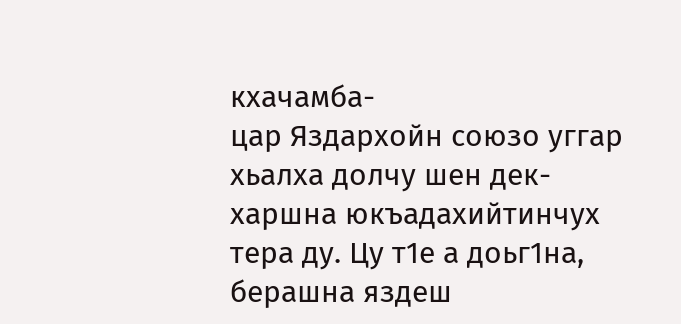кхачамба-
цар Яздархойн союзо уггар
хьалха долчу шен дек- харшна юкъадахийтинчух
тера ду. Цу т1е а доьг1на,
берашна яздеш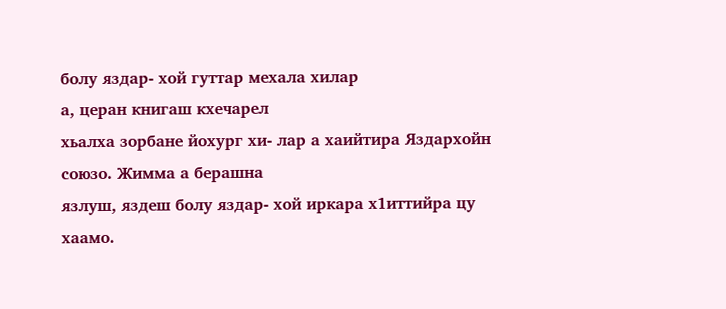болу яздар- хой гуттар мехала хилар
а, церан книгаш кхечарел
хьалха зорбане йохург хи- лар а хаийтира Яздархойн
союзо. Жимма а берашна
язлуш, яздеш болу яздар- хой иркара х1иттийра цу
хаамо.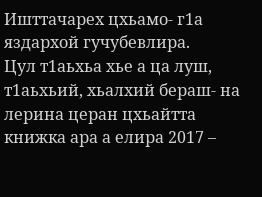Ишттачарех цхьамо- г1а яздархой гучубевлира.
Цул т1аьхьа хье а ца луш,
т1аьхьий, хьалхий бераш- на лерина церан цхьайтта
книжка ара а елира 2017 –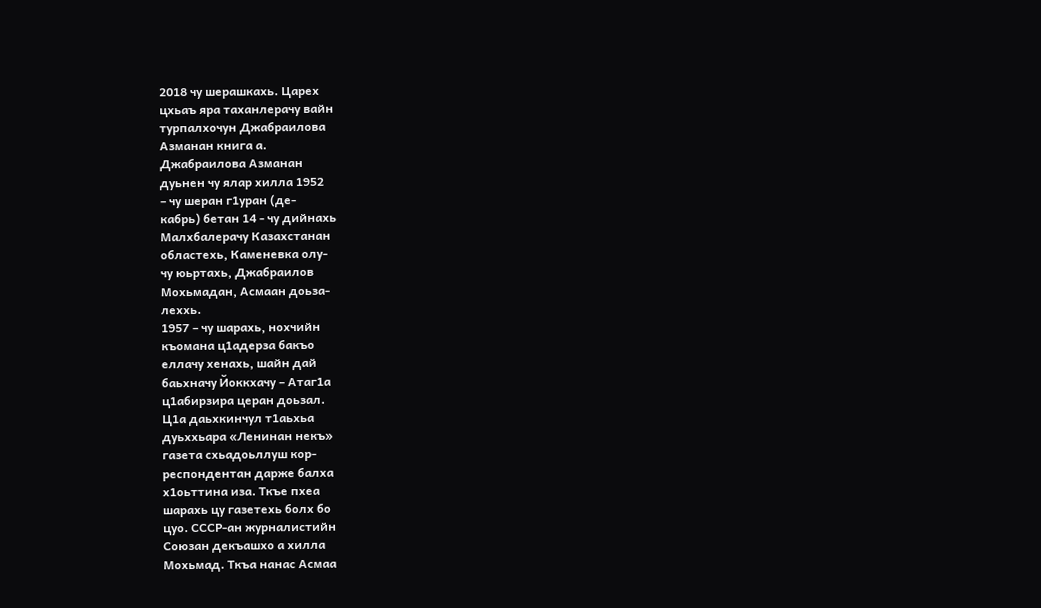2018 чу шерашкахь. Царех
цхьаъ яра таханлерачу вайн
турпалхочун Джабраилова
Азманан книга а.
Джабраилова Азманан
дуьнен чу ялар хилла 1952
– чу шеран г1уран (де-
кабрь) бетан 14 - чу дийнахь
Малхбалерачу Казахстанан
областехь, Каменевка олу-
чу юьртахь, Джабраилов
Мохьмадан, Асмаан доьза-
леххь.
1957 – чу шарахь, нохчийн
къомана ц1адерза бакъо
еллачу хенахь, шайн дай
баьхначу Йоккхачу – Атаг1а
ц1абирзира церан доьзал.
Ц1а даьхкинчул т1аьхьа
дуьххьара «Ленинан некъ»
газета схьадоьллуш кор-
респондентан дарже балха
х1оьттина иза. Ткъе пхеа
шарахь цу газетехь болх бо
цуо. СССР-ан журналистийн
Союзан декъашхо а хилла
Мохьмад. Ткъа нанас Асмаа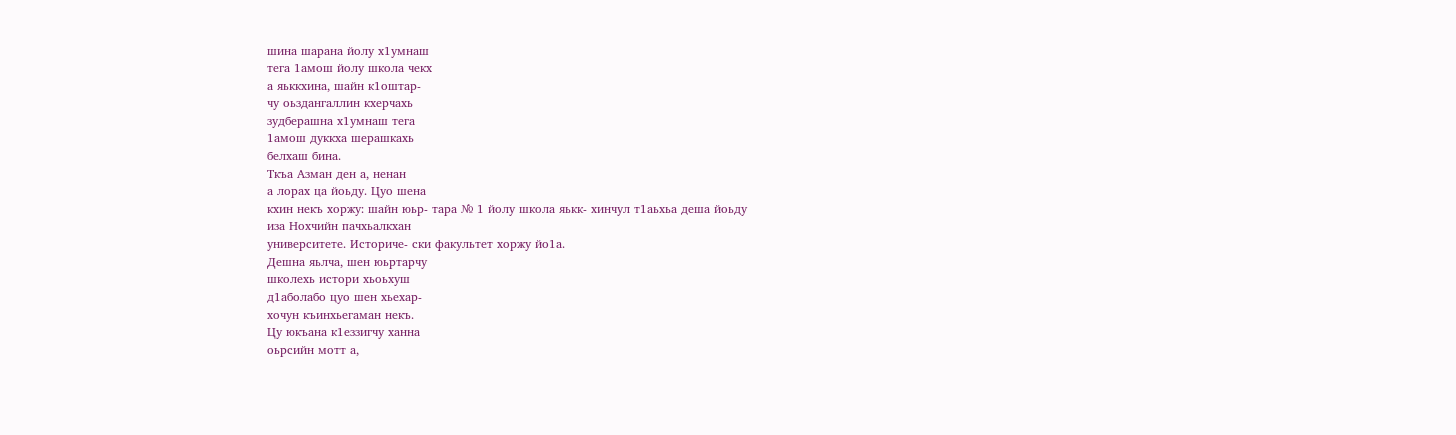шина шарана йолу х1умнаш
тега 1амош йолу школа чекх
а яьккхина, шайн к1оштар-
чу оьздангаллин кхерчахь
зудберашна х1умнаш тега
1амош дуккха шерашкахь
белхаш бина.
Ткъа Азман ден а, ненан
а лорах ца йоьду. Цуо шена
кхин некъ хоржу: шайн юьр- тара № 1 йолу школа яькк- хинчул т1аьхьа деша йоьду
иза Нохчийн пачхьалкхан
университете. Историче- ски факультет хоржу йо1а.
Дешна яьлча, шен юьртарчу
школехь истори хьоьхуш
д1аболабо цуо шен хьехар-
хочун къинхьегаман некъ.
Цу юкъана к1еззигчу ханна
оьрсийн мотт а,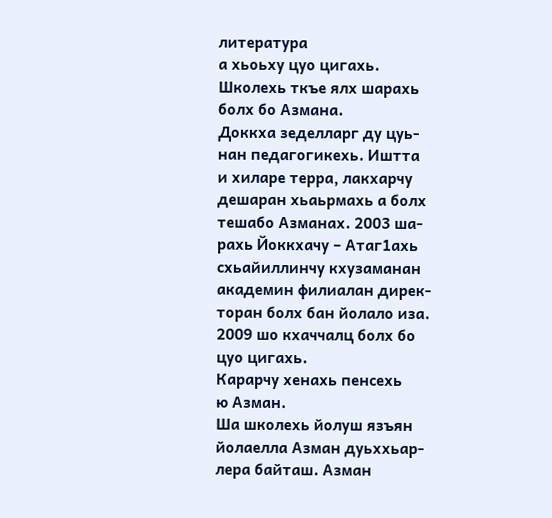литература
а хьоьху цуо цигахь.
Школехь ткъе ялх шарахь
болх бо Азмана.
Доккха зеделларг ду цуь-
нан педагогикехь. Иштта
и хиларе терра, лакхарчу
дешаран хьаьрмахь а болх
тешабо Азманах. 2003 ша-
рахь Йоккхачу – Атаг1ахь
схьайиллинчу кхузаманан
академин филиалан дирек-
торан болх бан йолало иза.
2009 шо кхаччалц болх бо
цуо цигахь.
Карарчу хенахь пенсехь
ю Азман.
Ша школехь йолуш язъян
йолаелла Азман дуьххьар-
лера байташ. Азман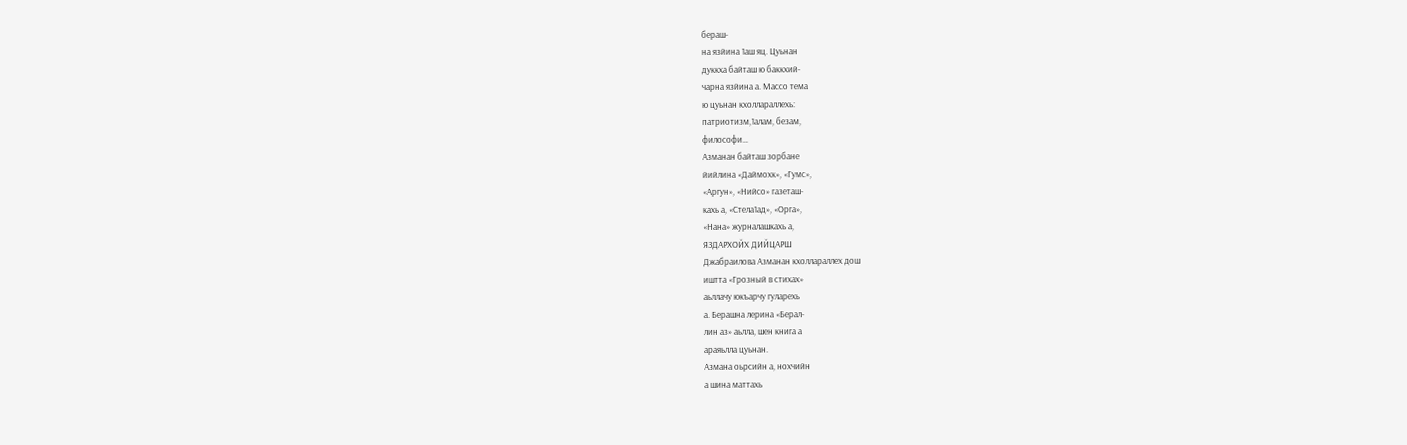бераш-
на язйина 1аш яц. Цуьнан
дуккха байташ ю баккхий-
чарна язйина а. Массо тема
ю цуьнан кхоллараллехь:
патриотизм,1алам, безам,
философи…
Азманан байташ зорбане
йийлина «Даймохк», «Гумс»,
«Аргун», «Нийсо» газеташ-
кахь а, «Стела1ад», «Орга»,
«Нана» журналашкахь а,
ЯЗДАРХОЙХ ДИЙЦАРШ
Джабраилова Азманан кхоллараллех дош
иштта «Грозный в стихах»
аьллачу юкъарчу гуларехь
а. Берашна лерина «Берал-
лин аз» аьлла, шен книга а
араяьлла цуьнан.
Азмана оьрсийн а, нохчийн
а шина маттахь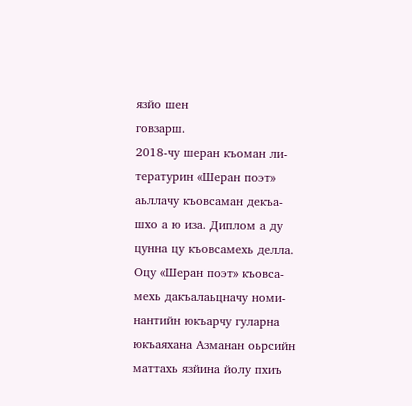язйо шен
говзарш.
2018-чу шеран къоман ли-
тературин «Шеран поэт»
аьллачу къовсаман декъа-
шхо а ю иза. Диплом а ду
цунна цу къовсамехь делла.
Оцу «Шеран поэт» къовса-
мехь дакъалаьцначу номи-
нантийн юкъарчу гуларна
юкъаяхана Азманан оьрсийн
маттахь язйина йолу пхиъ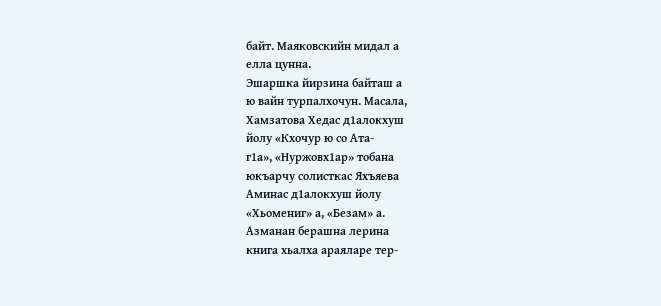байт. Маяковскийн мидал а
елла цунна.
Эшаршка йирзина байташ а
ю вайн турпалхочун. Масала,
Хамзатова Хедас д1алокхуш
йолу «Кхочур ю со Ата-
г1а», «Нуржовх1ар» тобана
юкъарчу солисткас Яхъяева
Аминас д1алокхуш йолу
«Хьомениг» а, «Безам» а.
Азманан берашна лерина
книга хьалха араяларе тер-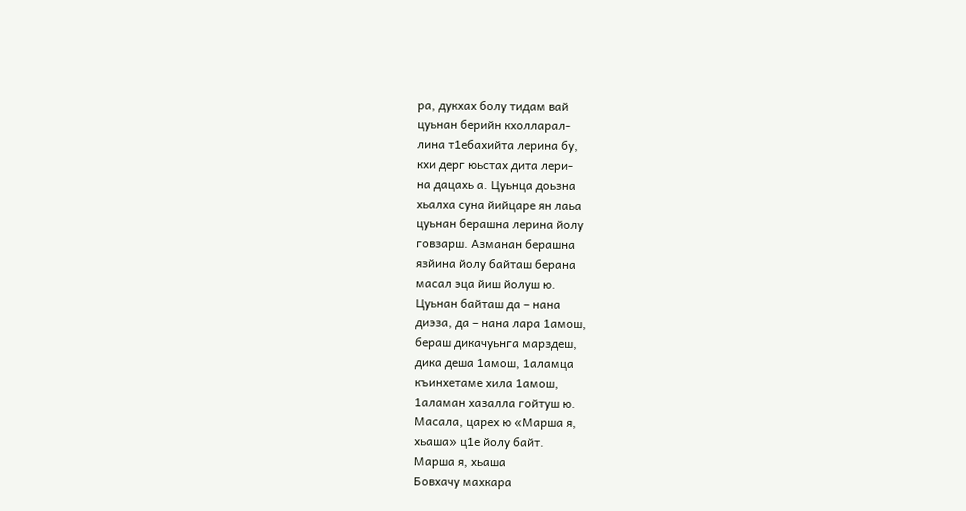ра, дукхах болу тидам вай
цуьнан берийн кхолларал-
лина т1ебахийта лерина бу,
кхи дерг юьстах дита лери-
на дацахь а. Цуьнца доьзна
хьалха суна йийцаре ян лаьа
цуьнан берашна лерина йолу
говзарш. Азманан берашна
язйина йолу байташ берана
масал эца йиш йолуш ю.
Цуьнан байташ да – нана
диэза, да – нана лара 1амош,
бераш дикачуьнга марздеш,
дика деша 1амош, 1аламца
къинхетаме хила 1амош,
1аламан хазалла гойтуш ю.
Масала, царех ю «Марша я,
хьаша» ц1е йолу байт.
Марша я, хьаша
Бовхачу махкара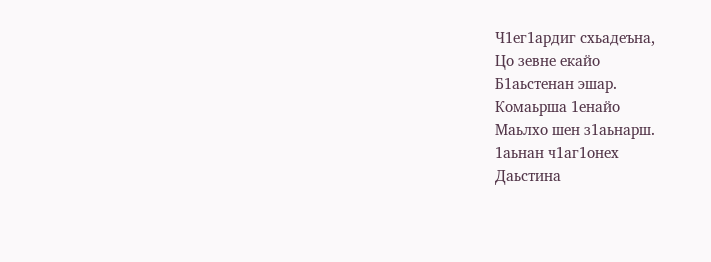Ч1ег1ардиг схьадеъна,
Цо зевне екайо
Б1аьстенан эшар.
Комаьрша 1енайо
Маьлхо шен з1аьнарш.
1аьнан ч1аг1онех
Даьстина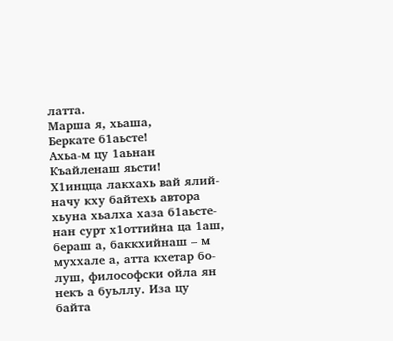латта.
Марша я, хьаша,
Беркате б1аьсте!
Ахьа-м цу 1аьнан
Къайленаш яьсти!
Х1инцца лакхахь вай ялий-
начу кху байтехь автора
хьуна хьалха хаза б1аьсте-
нан сурт х1оттийна ца 1аш,
бераш а, баккхийнаш – м
муххале а, атта кхетар бо-
луш, философски ойла ян
некъ а буьллу. Иза цу байта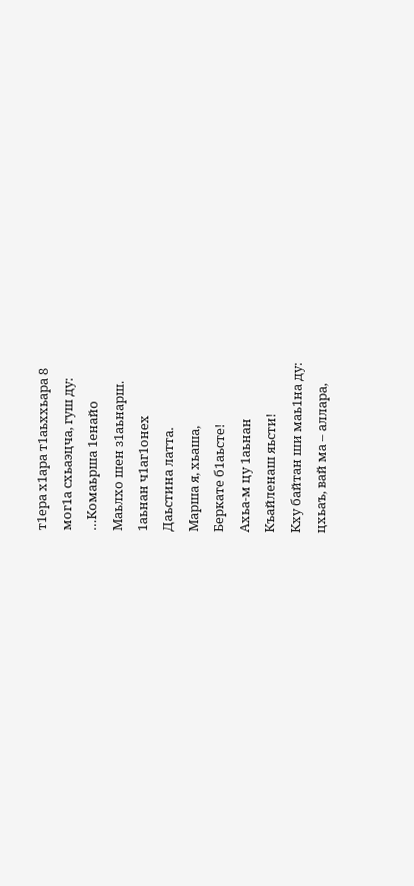т1ера х1ара т1аьххьара 8
мог1а схьаэцча, гуш ду:
…Комаьрша 1енайо
Маьлхо шен з1аьнарш.
1аьнан ч1аг1онех
Даьстина латта.
Марша я, хьаша,
Беркате б1аьсте!
Ахьа-м цу 1аьнан
Къайленаш яьсти!
Кху байтан ши маь1на ду:
цхьаъ, вай ма – аллара,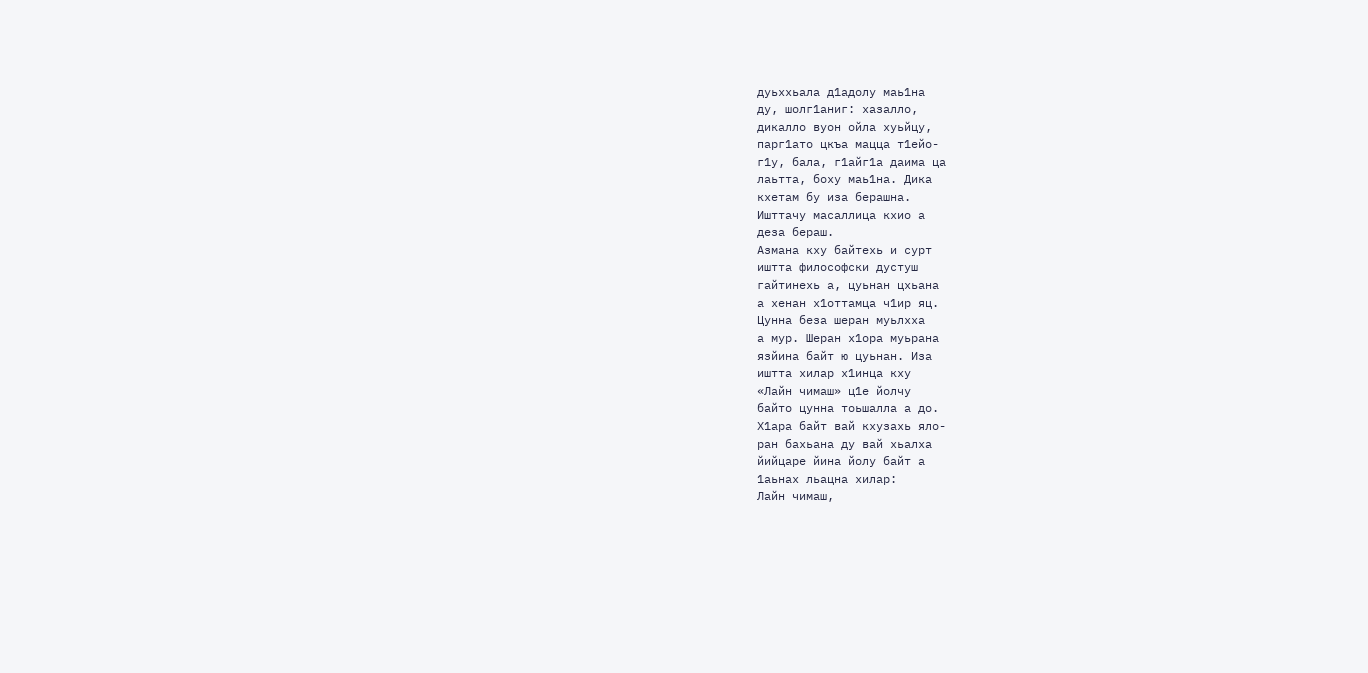дуьххьала д1адолу маь1на
ду, шолг1аниг: хазалло,
дикалло вуон ойла хуьйцу,
парг1ато цкъа мацца т1ейо-
г1у, бала, г1айг1а даима ца
лаьтта, боху маь1на. Дика
кхетам бу иза берашна.
Ишттачу масаллица кхио а
деза бераш.
Азмана кху байтехь и сурт
иштта философски дустуш
гайтинехь а, цуьнан цхьана
а хенан х1оттамца ч1ир яц.
Цунна беза шеран муьлхха
а мур. Шеран х1ора муьрана
язйина байт ю цуьнан. Иза
иштта хилар х1инца кху
«Лайн чимаш» ц1е йолчу
байто цунна тоьшалла а до.
Х1ара байт вай кхузахь яло-
ран бахьана ду вай хьалха
йийцаре йина йолу байт а
1аьнах льацна хилар:
Лайн чимаш,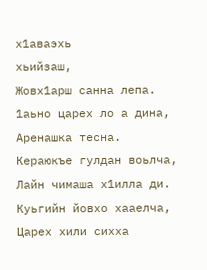х1аваэхь
хьийзаш,
Жовх1арш санна лепа.
1аьно царех ло а дина,
Аренашка тесна.
Кераюкъе гулдан воьлча,
Лайн чимаша х1илла ди.
Куьгийн йовхо хааелча,
Царех хили сихха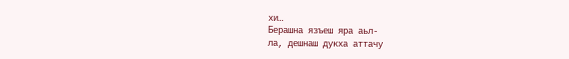хи…
Берашна язъеш яра аьл-
ла, дешнаш дукха аттачу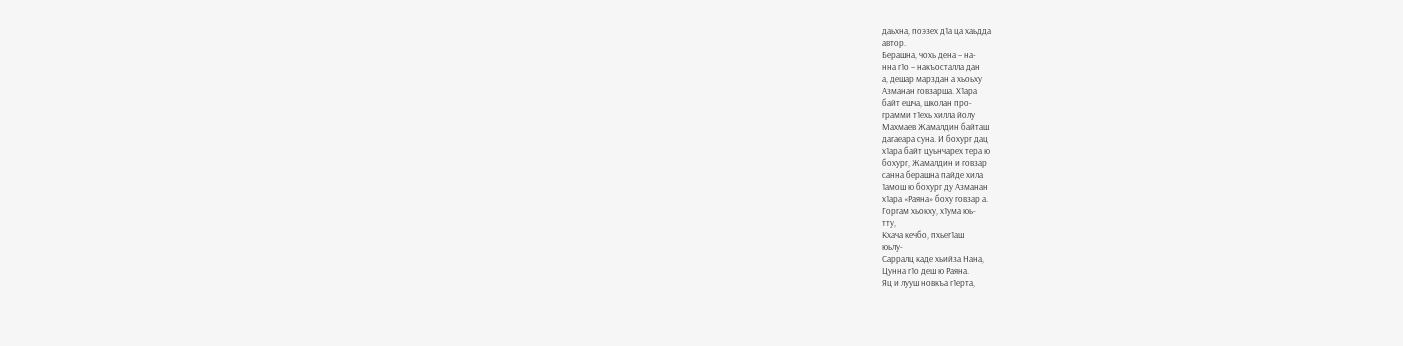даьхна, поэзех д1а ца хаьдда
автор.
Берашна, чохь дена – на-
нна г1о – накъосталла дан
а, дешар марздан а хьоьху
Азманан говзарша. Х1ара
байт ешча, школан про-
грамми т1ехь хилла йолу
Махмаев Жамалдин байташ
дагаеара суна. И бохург дац
х1ара байт цуьнчарех тера ю
бохург, Жамалдин и говзар
санна берашна пайде хила
1амош ю бохург ду Азманан
х1ара «Раяна» боху говзар а.
Горгам хьокху, х1ума юь-
тту,
Кхача кечбо, пхьег1аш
юьлу-
Сарралц каде хьийза Нана,
Цунна г1о деш ю Раяна.
Яц и лууш новкъа г1ерта,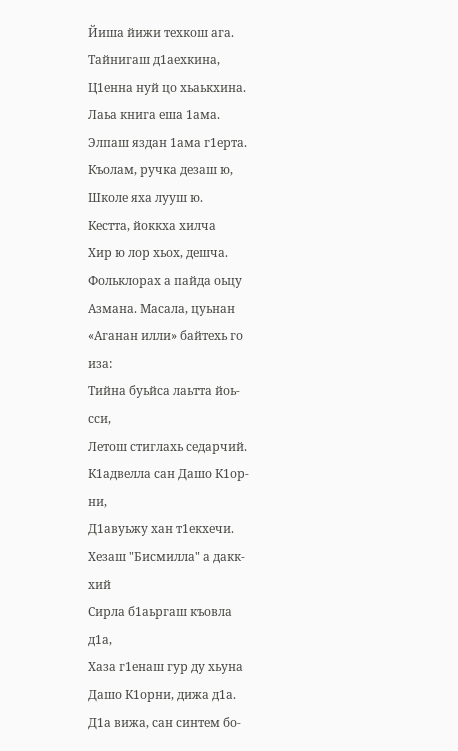Йиша йижи техкош ага.
Тайнигаш д1аехкина,
Ц1енна нуй цо хьаькхина.
Лаьа книга еша 1ама.
Элпаш яздан 1ама г1ерта.
Къолам, ручка дезаш ю,
Школе яха лууш ю.
Кестта, йоккха хилча
Хир ю лор хьох, дешча.
Фольклорах а пайда оьцу
Азмана. Масала, цуьнан
«Аганан илли» байтехь го
иза:
Тийна буьйса лаьтта йоь-
сси,
Летош стиглахь седарчий.
К1адвелла сан Дашо К1ор-
ни,
Д1авуьжу хан т1екхечи.
Хезаш "Бисмилла" а дакк-
хий
Сирла б1аьргаш къовла
д1а,
Хаза г1енаш гур ду хьуна
Дашо К1орни, дижа д1а.
Д1а вижа, сан синтем бо-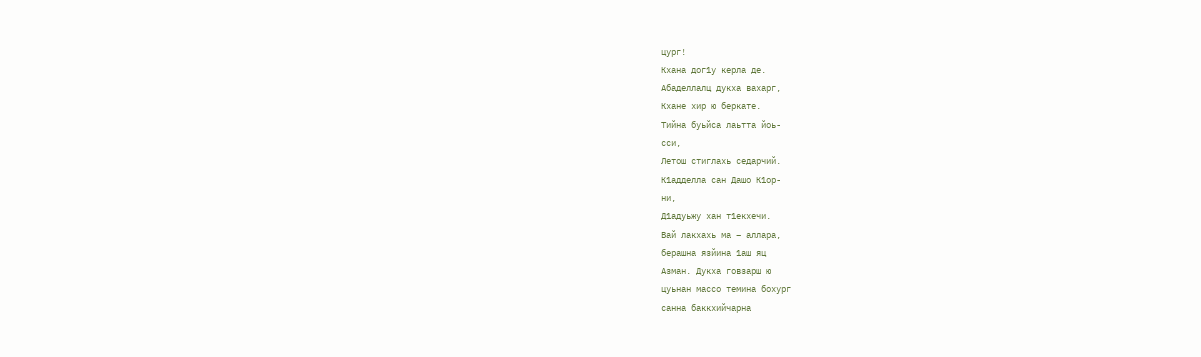цург!
Кхана дог1у керла де.
Абаделлалц дукха вахарг,
Кхане хир ю беркате.
Тийна буьйса лаьтта йоь-
сси,
Летош стиглахь седарчий.
К1адделла сан Дашо К1ор-
ни,
Д1адуьжу хан т1екхечи.
Вай лакхахь ма – аллара,
берашна язйина 1аш яц
Азман. Дукха говзарш ю
цуьнан массо темина бохург
санна баккхийчарна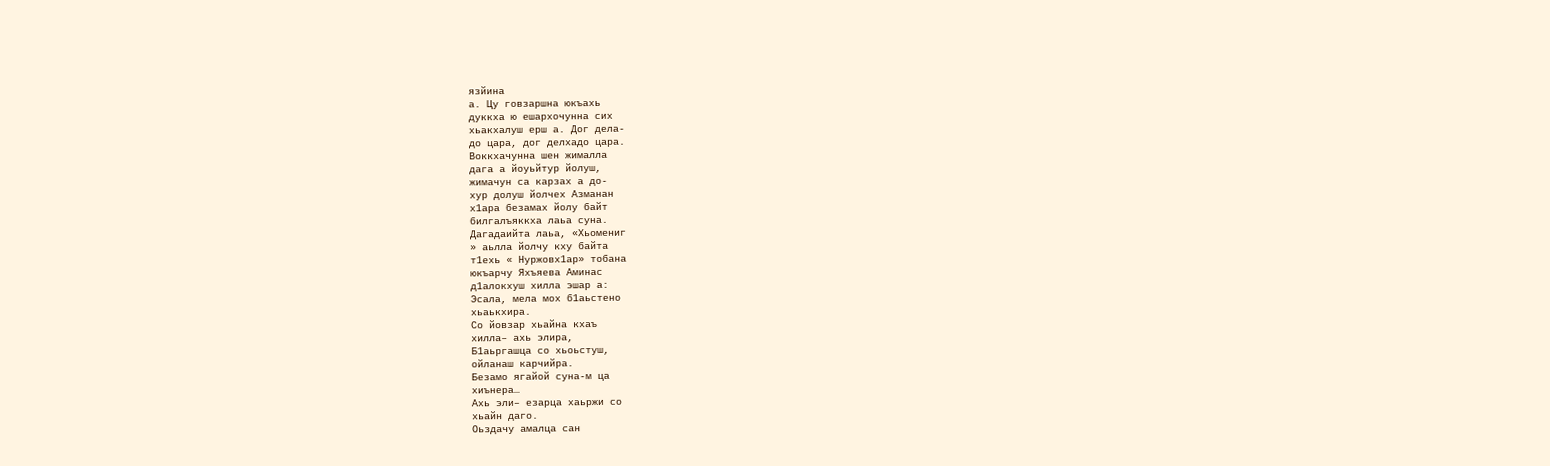язйина
а. Цу говзаршна юкъахь
дуккха ю ешархочунна сих
хьакхалуш ерш а. Дог дела-
до цара, дог делхадо цара.
Воккхачунна шен жималла
дага а йоуьйтур йолуш,
жимачун са карзах а до-
хур долуш йолчех Азманан
х1ара безамах йолу байт
билгалъяккха лаьа суна.
Дагадаийта лаьа, «Хьомениг
» аьлла йолчу кху байта
т1ехь « Нуржовх1ар» тобана
юкъарчу Яхъяева Аминас
д1алокхуш хилла эшар а:
Эсала, мела мох б1аьстено
хьаькхира.
Со йовзар хьайна кхаъ
хилла– ахь элира,
Б1аьргашца со хьоьстуш,
ойланаш карчийра.
Безамо ягайой суна-м ца
хиънера…
Ахь эли– езарца хаьржи со
хьайн даго.
Оьздачу амалца сан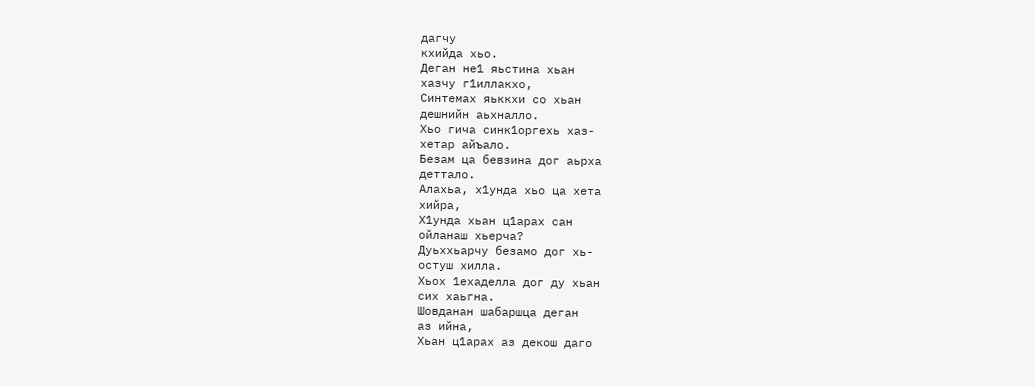дагчу
кхийда хьо.
Деган не1 яьстина хьан
хазчу г1иллакхо,
Синтемах яьккхи со хьан
дешнийн аьхналло.
Хьо гича синк1оргехь хаз-
хетар айъало.
Безам ца бевзина дог аьрха
деттало.
Алахьа, х1унда хьо ца хета
хийра,
Х1унда хьан ц1арах сан
ойланаш хьерча?
Дуьххьарчу безамо дог хь-
остуш хилла.
Хьох 1ехаделла дог ду хьан
сих хаьгна.
Шовданан шабаршца деган
аз ийна,
Хьан ц1арах аз декош даго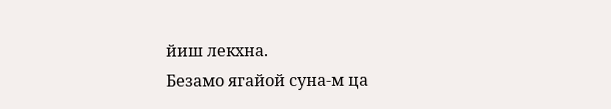йиш лекхна.
Безамо ягайой суна-м ца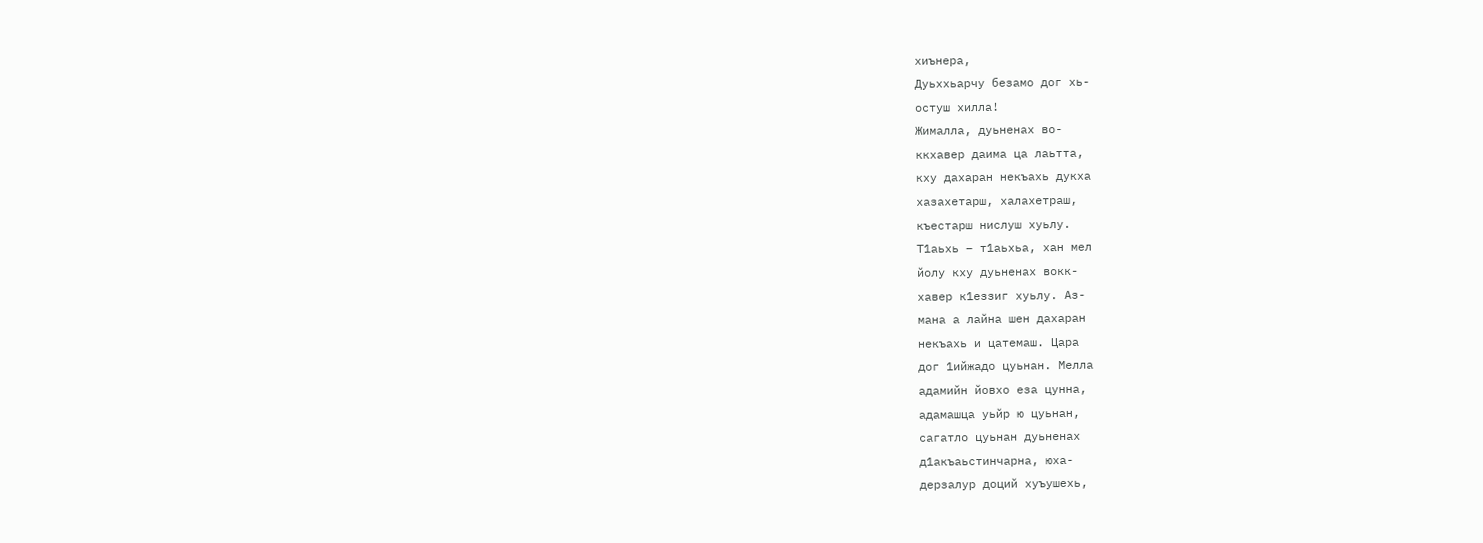хиънера,
Дуьххьарчу безамо дог хь-
остуш хилла!
Жималла, дуьненах во-
ккхавер даима ца лаьтта,
кху дахаран некъахь дукха
хазахетарш, халахетраш,
къестарш нислуш хуьлу.
Т1аьхь – т1аьхьа, хан мел
йолу кху дуьненах вокк-
хавер к1еззиг хуьлу. Аз-
мана а лайна шен дахаран
некъахь и цатемаш. Цара
дог 1ийжадо цуьнан. Мелла
адамийн йовхо еза цунна,
адамашца уьйр ю цуьнан,
сагатло цуьнан дуьненах
д1акъаьстинчарна, юха-
дерзалур доций хуъушехь,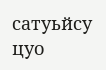сатуьйсу цуо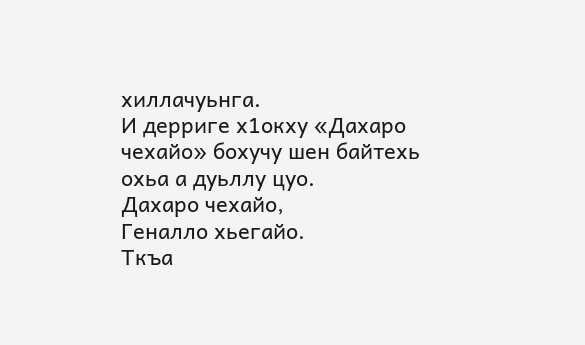хиллачуьнга.
И дерриге х1окху «Дахаро
чехайо» бохучу шен байтехь
охьа а дуьллу цуо.
Дахаро чехайо,
Геналло хьегайо.
Ткъа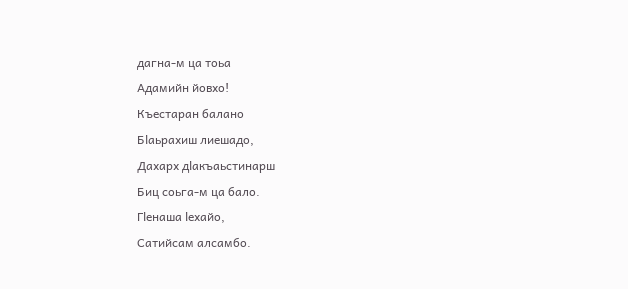дагна-м ца тоьа
Адамийн йовхо!
Къестаран балано
Бlаьрахиш лиешадо,
Дахарх дlакъаьстинарш
Биц соьга-м ца бало.
Гlенаша lехайо,
Сатийсам алсамбо.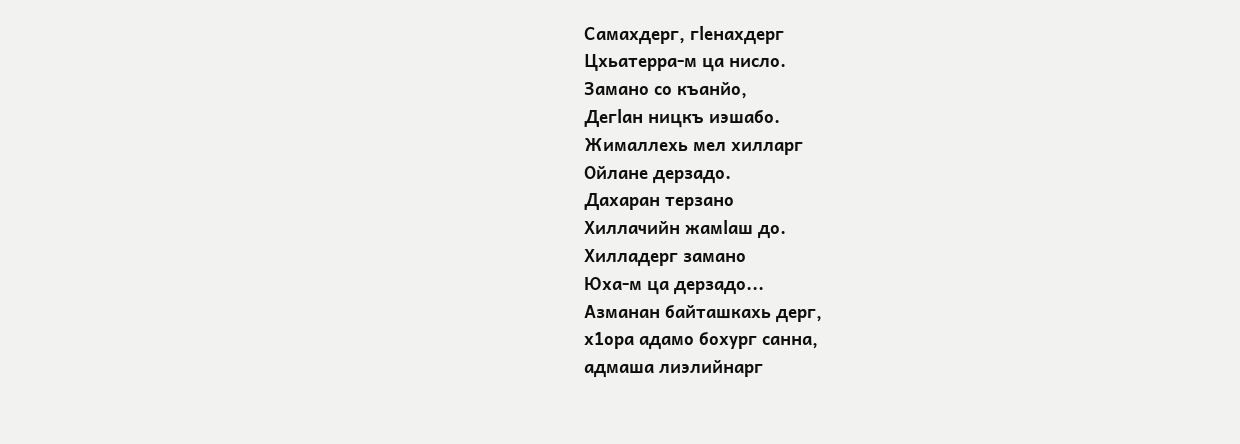Самахдерг, гlенахдерг
Цхьатерра-м ца нисло.
Замано со къанйо,
Дегlан ницкъ иэшабо.
Жималлехь мел хилларг
Ойлане дерзадо.
Дахаран терзано
Хиллачийн жамlаш до.
Хилладерг замано
Юха-м ца дерзадо...
Азманан байташкахь дерг,
х1ора адамо бохург санна,
адмаша лиэлийнарг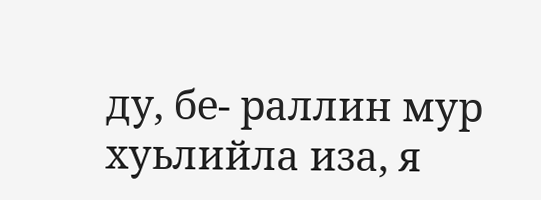ду, бе- раллин мур хуьлийла иза, я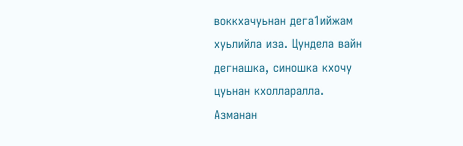воккхачуьнан дега1ийжам
хуьлийла иза. Цундела вайн
дегнашка, синошка кхочу
цуьнан кхолларалла.
Азманан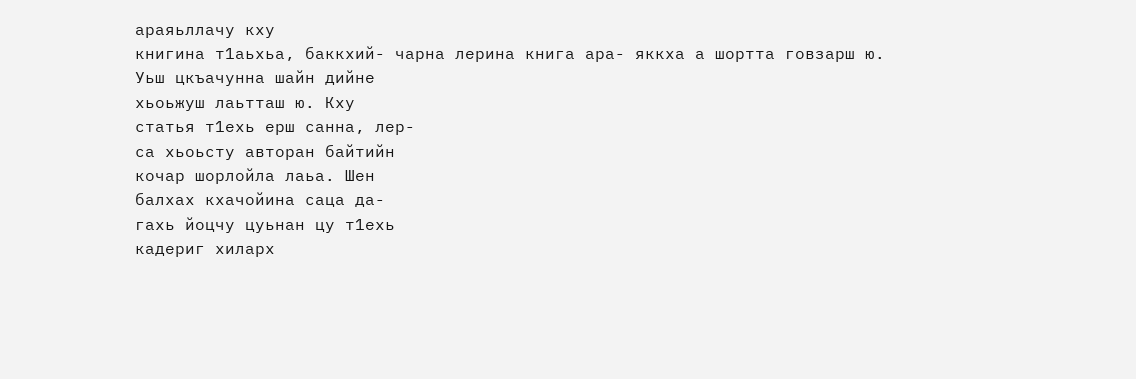араяьллачу кху
книгина т1аьхьа, баккхий- чарна лерина книга ара- яккха а шортта говзарш ю.
Уьш цкъачунна шайн дийне
хьоьжуш лаьтташ ю. Кху
статья т1ехь ерш санна, лер-
са хьоьсту авторан байтийн
кочар шорлойла лаьа. Шен
балхах кхачойина саца да-
гахь йоцчу цуьнан цу т1ехь
кадериг хиларх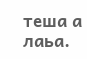теша а лаьа.